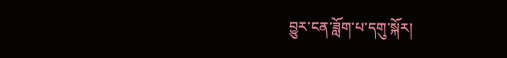བྱུར་ངན་ཟློག་པ་དགུ་སྐོར།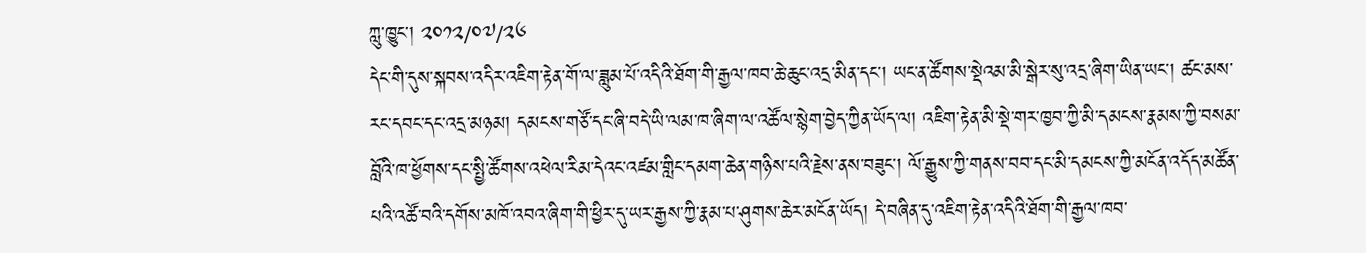ཀླུ་ཁྱུང་། ༢༠༡༢/༠༧/༢༦
དེང་གི་དུས་སྐབས་འདིར་འཇིག་རྟེན་གོ་ལ་ཟླུམ་པོ་འདིའི་ཐོག་གི་རྒྱལ་ཁབ་ཆེ་ཆུང་འདྲ་མིན་དང་། ཡང་ན་ཚོགས་སྡེའམ་མི་སྒེར་སུ་འདྲ་ཞིག་ཡིན་ཡང་། ཚང་མས་རང་དབང་དང་འདྲ་མཉམ། དམངས་གཙོ་དང་ཞི་བདེ་ཡི་ལམ་ཁ་ཞིག་ལ་འཚོལ་སྙེག་བྱེད་ཀྱིན་ཡོད་ལ། འཇིག་རྟེན་མི་སྡེ་གར་ཁྱབ་ཀྱི་མི་དམངས་རྣམས་ཀྱི་བསམ་བློའི་ཁ་ཕྱོགས་དང་སྤྱི་ཚོགས་འཕེལ་རིམ་དེའང་འཛམ་གླིང་དམག་ཆེན་གཉིས་པའི་རྗེས་ནས་བཟུང་། ལོ་རྒྱུས་ཀྱི་གནས་བབ་དང་མི་དམངས་ཀྱི་མངོན་འདོད་མཚོན་པའི་འཚོ་བའི་དགོས་མཁོ་འབའ་ཞིག་གི་ཕྱིར་དུ་ཡར་རྒྱས་ཀྱི་རྣམ་པ་ཤུགས་ཆེར་མངོན་ཡོད། དེ་བཞིན་དུ་འཇིག་རྟེན་འདིའི་ཐོག་གི་རྒྱལ་ཁབ་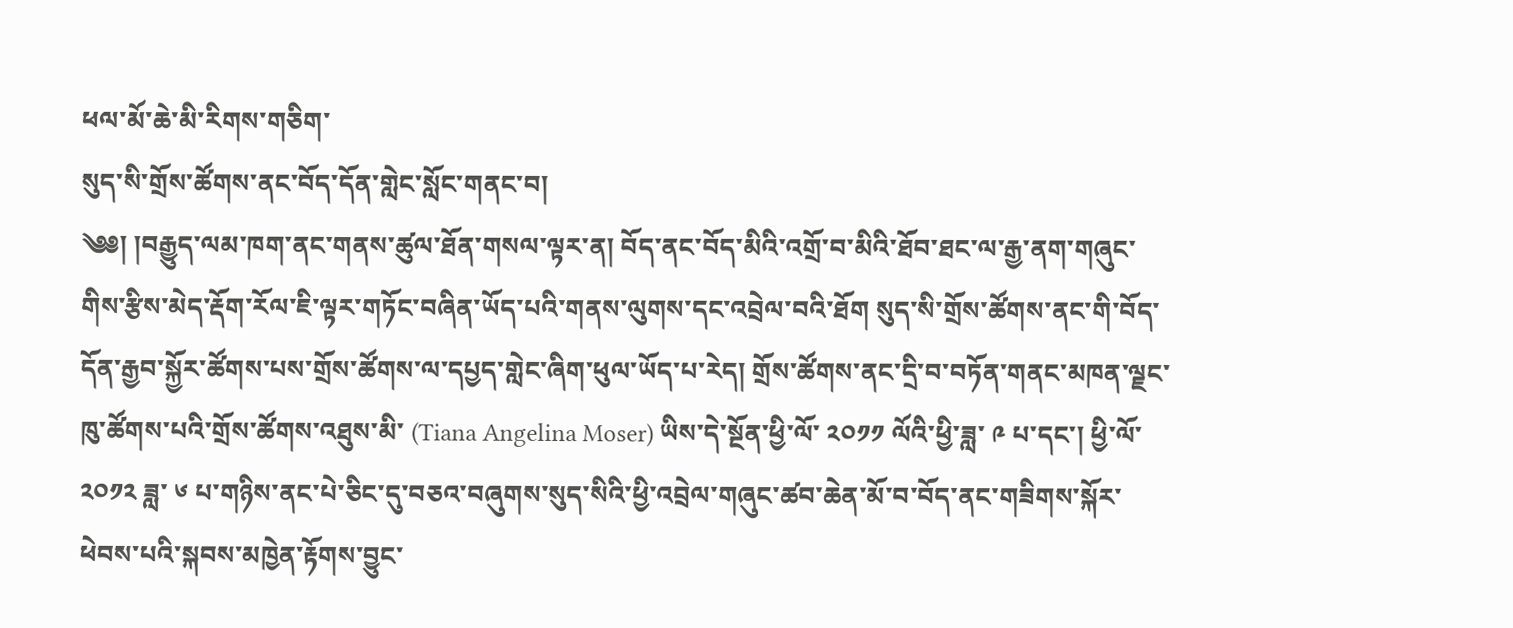ཕལ་མོ་ཆེ་མི་རིགས་གཅིག་
སུད་སི་གྲོས་ཚོགས་ནང་བོད་དོན་གླེང་སློང་གནང་བ།
༄༅། །བརྒྱུད་ལམ་ཁག་ནང་གནས་ཚུལ་ཐོན་གསལ་ལྟར་ན། བོད་ནང་བོད་མིའི་འགྲོ་བ་མིའི་ཐོབ་ཐང་ལ་རྒྱ་ནག་གཞུང་གིས་རྩིས་མེད་རྡོག་རོལ་ཇི་ལྟར་གཏོང་བཞིན་ཡོད་པའི་གནས་ལུགས་དང་འབྲེལ་བའི་ཐོག སུད་སི་གྲོས་ཚོགས་ནང་གི་བོད་དོན་རྒྱབ་སྐྱོར་ཚོགས་པས་གྲོས་ཚོགས་ལ་དཔྱད་གླེང་ཞིག་ཕུལ་ཡོད་པ་རེད། གྲོས་ཚོགས་ནང་དྲི་བ་བཏོན་གནང་མཁན་ལྗང་ཁུ་ཚོགས་པའི་གྲོས་ཚོགས་འཐུས་མི་ (Tiana Angelina Moser) ཡིས་དེ་སྔོན་ཕྱི་ལོ་ ༢༠༡༡ ལོའི་ཕྱི་ཟླ་ ༩ པ་དང་། ཕྱི་ལོ་ ༢༠༡༢ ཟླ་ ༦ པ་གཉིས་ནང་པེ་ཅིང་དུ་བཅའ་བཞུགས་སུད་སིའི་ཕྱི་འབྲེལ་གཞུང་ཚབ་ཆེན་མོ་བ་བོད་ནང་གཟིགས་སྐོར་ཕེབས་པའི་སྐབས་མཁྱེན་རྟོགས་བྱུང་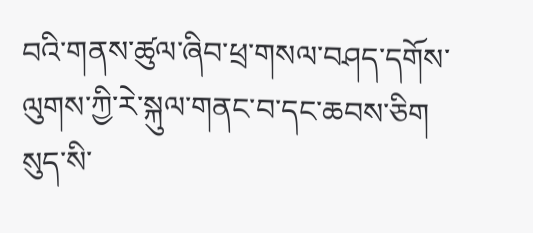བའི་གནས་ཚུལ་ཞིབ་ཕྲ་གསལ་བཤད་དགོས་ལུགས་ཀྱི་རེ་སྐུལ་གནང་བ་དང་ཆབས་ཅིག སུད་སི་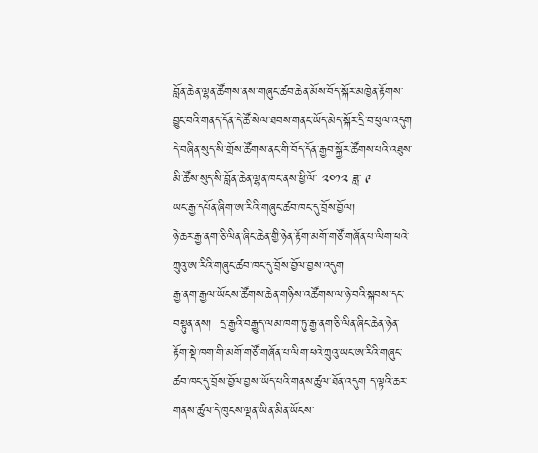བློན་ཆེན་ལྷན་ཚོགས་ནས་གཞུང་ཚབ་ཆེན་མོས་བོད་སྐོར་མཁྱེན་རྟོགས་བྱུང་བའི་གནད་དོན་དེ་ཚོ་སེལ་ཐབས་གནང་ཡོད་མེད་སྐོར་དྲི་བ་ཕུལ་འདུག
དེ་བཞིན་སུད་སི་གྲོས་ཚོགས་ནང་གི་བོད་དོན་རྒྱབ་སྐྱོར་ཚོགས་པའི་འཐུས་མི་ཚོས་སུད་སི་བློན་ཆེན་ལྷན་ཁང་ནས་ཕྱི་ལོ་ ༢༠༡༢ ཟླ་ ༩
ཡང་རྒྱ་དཔོན་ཞིག་ཨ་རིའི་གཞུང་ཚབ་ཁང་དུ་བྲོས་བྱོལ།
ཉེ་ཆར་རྒྱ་ནག་ཅི་ལིན་ཞིང་ཆེན་གྱི་ཉེན་རྟོག་མགོ་གཙོ་གཞོན་པ་ལིག་ཕའེ་ཀྲུའུ་ཨ་རིའི་གཞུང་ཚབ་ཁང་དུ་བྲོས་བྱོལ་བྱས་འདུག
རྒྱ་ནག་རྒྱལ་ཡོངས་ཚོགས་ཆེན་གཉིས་འཚོགས་ལ་ཉེ་བའི་སྐབས་དང་བསྟུན་ནས།  དྲ་རྒྱའི་བརྒྱུད་ལམ་ཁག་ཏུ་རྒྱ་ནག་ཅི་ལིན་ཞིང་ཆེན་ཉེན་རྟོག་སྡེ་ཁག་གི་མགོ་གཙོ་གཞོན་པ་ལིག་ཕའེ་ཀྲུའུ་ཡང་ཨ་རིའི་གཞུང་ཚབ་ཁང་དུ་བྲོས་བྱོལ་བྱས་ཡོད་པའི་གནས་ཚུལ་ཐོན་འདུག ད་ལྟའི་ཆར་གནས་ཚུལ་དེ་ཁུངས་ལྡན་ཡིན་མིན་ཡོངས་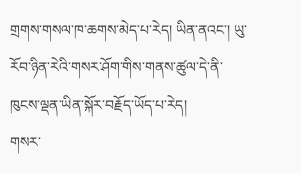གྲགས་གསལ་ཁ་ཆགས་མེད་པ་རེད། ཡིན་ནའང་། ཡུ་རོབ་ཉིན་རེའི་གསར་ཤོག་གིས་གནས་ཚུལ་དེ་ནི་ཁུངས་ལྡན་ཡིན་སྐོར་བརྗོད་ཡོད་པ་རེད།
གསར་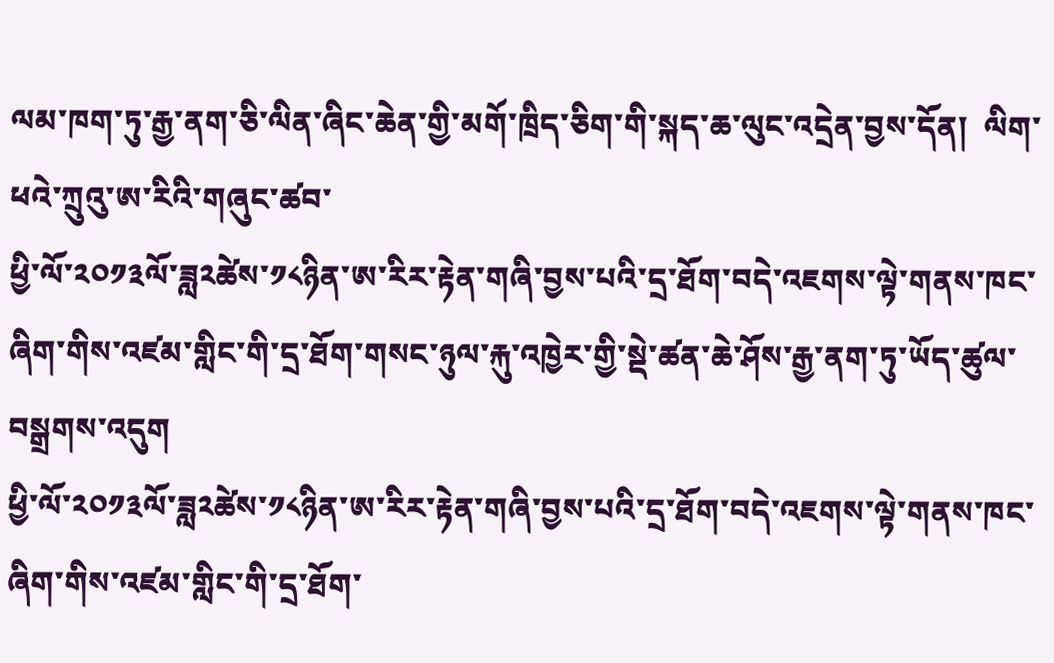ལམ་ཁག་ཏུ་རྒྱ་ནག་ཅི་ལིན་ཞིང་ཆེན་གྱི་མགོ་ཁྲིད་ཅིག་གི་སྐད་ཆ་ལུང་འདྲེན་བྱས་དོན།  ལིག་ཕའེ་ཀྲུའུ་ཨ་རིའི་གཞུང་ཚབ་
ཕྱི་ལོ་༢༠༡༣ལོ་ཟླ༢ཚེས་༡༨ཉིན་ཨ་རིར་རྟེན་གཞི་བྱས་པའི་དྲ་ཐོག་བདེ་འཇགས་ལྟེ་གནས་ཁང་ཞིག་གིས་འཛམ་གླིང་གི་དྲ་ཐོག་གསང་ཉུལ་རྐུ་འཁྱེར་གྱི་སྡེ་ཚན་ཆེ་ཤོས་རྒྱ་ནག་ཏུ་ཡོད་ཚུལ་བསྒྲགས་འདུག
ཕྱི་ལོ་༢༠༡༣ལོ་ཟླ༢ཚེས་༡༨ཉིན་ཨ་རིར་རྟེན་གཞི་བྱས་པའི་དྲ་ཐོག་བདེ་འཇགས་ལྟེ་གནས་ཁང་ཞིག་གིས་འཛམ་གླིང་གི་དྲ་ཐོག་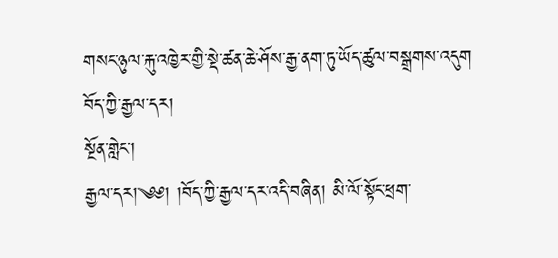གསང་ཉུལ་རྐུ་འཁྱེར་གྱི་སྡེ་ཚན་ཆེ་ཤོས་རྒྱ་ནག་ཏུ་ཡོད་ཚུལ་བསྒྲགས་འདུག
བོད་ཀྱི་རྒྱལ་དར།
སྔོན་གླེང་།
རྒྱལ་དར།༄༅། །བོད་ཀྱི་རྒྱལ་དར་འདི་བཞིན། མི་ལོ་སྟོང་ཕྲག་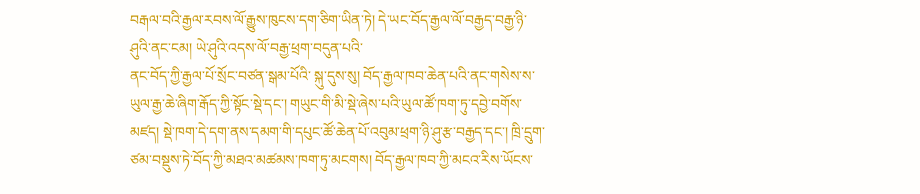བརྒལ་བའི་རྒྱལ་རབས་ལོ་རྒྱུས་ཁུངས་དག་ཅིག་ཡིན་ཏེ། དེ་ཡང་བོད་རྒྱལ་ལོ་བརྒྱད་བརྒྱ་ཉི་ཤུའི་ནང་ངམ། ཡེ་ཤུའི་འདས་ལོ་བརྒྱ་ཕྲག་བདུན་པའི་
ནང་བོད་ཀྱི་རྒྱལ་པོ་སྲོང་བཙན་སྒམ་པོའི་ སྐུ་དུས་སུ། བོད་རྒྱལ་ཁབ་ཆེན་པའི་ནང་གསེས་ས་ཡུལ་རྒྱ་ཆེ་ཞིག་རྒོད་ཀྱི་སྟོང་སྡེ་དང་། གཡུང་གི་མི་སྡེ་ཞེས་པའི་ཡུལ་ཚོ་ཁག་ཏུ་དབྱེ་བགོས་མཛད། སྡེ་ཁག་དེ་དག་ནས་དམག་གི་དཔུང་ཚོ་ཆེན་པོ་འབུམ་ཕྲག་ཉི་ཤུ་རྩ་བརྒྱད་དང་། ཁྲི་དྲུག་ཙམ་བསྡུས་ཏེ་བོད་ཀྱི་མཐའ་མཚམས་ཁག་ཏུ་མངགས། བོད་རྒྱལ་ཁབ་ཀྱི་མངའ་རིས་ཡོངས་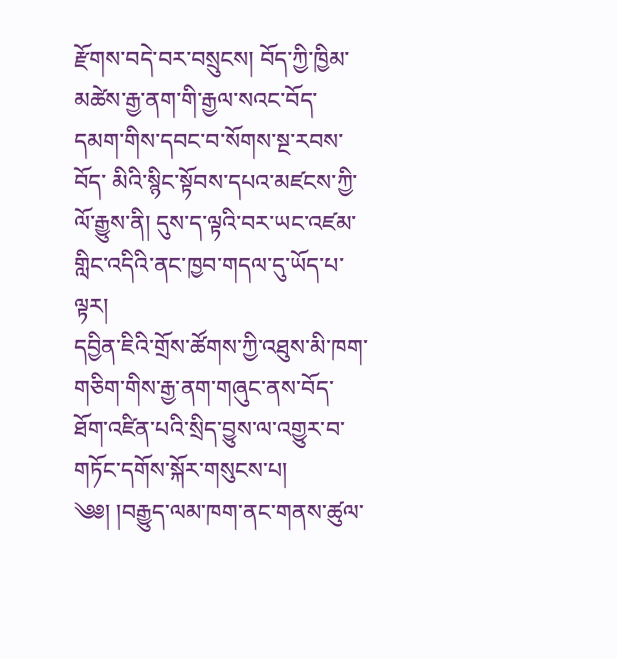རྫོགས་བདེ་བར་བསྲུངས། བོད་ཀྱི་ཁྱིམ་མཚེས་རྒྱ་ནག་གི་རྒྱལ་སའང་བོད་དམག་གིས་དབང་བ་སོགས་སྔ་རབས་བོད་ མིའི་སྙིང་སྟོབས་དཔའ་མཛངས་ཀྱི་ལོ་རྒྱུས་ནི། དུས་ད་ལྟའི་བར་ཡང་འཛམ་གླིང་འདིའི་ནང་ཁྱབ་གདལ་དུ་ཡོད་པ་ལྟར།
དབྱིན་ཇིའི་གྲོས་ཚོགས་ཀྱི་འཐུས་མི་ཁག་གཅིག་གིས་རྒྱ་ནག་གཞུང་ནས་བོད་ཐོག་འཛིན་པའི་སྲིད་བྱུས་ལ་འགྱུར་བ་གཏོང་དགོས་སྐོར་གསུངས་པ།
༄༅། །བརྒྱུད་ལམ་ཁག་ནང་གནས་ཚུལ་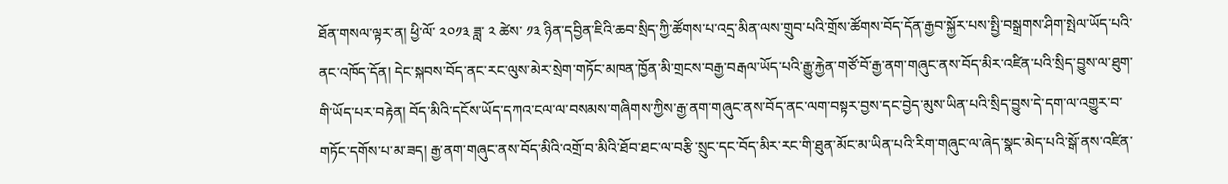ཐོན་གསལ་ལྟར་ན། ཕྱི་ལོ་ ༢༠༡༣ ཟླ་ ༢ ཚེས་ ༡༣ ཉིན་དབྱིན་ཇིའི་ཆབ་སྲིད་ཀྱི་ཚོགས་པ་འདྲ་མིན་ལས་གྲུབ་པའི་གྲོས་ཚོགས་བོད་དོན་རྒྱབ་སྐྱོར་པས་སྤྱི་བསྒྲགས་ཤིག་སྤེལ་ཡོད་པའི་ནང་འཁོད་དོན། དེང་སྐབས་བོད་ནང་རང་ལུས་མེར་སྲེག་གཏོང་མཁན་ཁྱོན་མི་གྲངས་བརྒྱ་བརྒལ་ཡོད་པའི་རྒྱུ་རྐྱེན་གཙོ་བོ་རྒྱ་ནག་གཞུང་ནས་བོད་མིར་འཛིན་པའི་སྲིད་བྱུས་ལ་ཐུག་གི་ཡོད་པར་བརྟེན། བོད་མིའི་དངོས་ཡོད་དཀའ་ངལ་ལ་བསམས་གཞིགས་ཀྱིས་རྒྱ་ནག་གཞུང་ནས་བོད་ནང་ལག་བསྟར་བྱས་དང་བྱེད་མུས་ཡིན་པའི་སྲིད་བྱུས་དེ་དག་ལ་འགྱུར་བ་གཏོང་དགོས་པ་མ་ཟད། རྒྱ་ནག་གཞུང་ནས་བོད་མིའི་འགྲོ་བ་མིའི་ཐོབ་ཐང་ལ་བརྩི་སྲུང་དང་བོད་མིར་རང་གི་ཐུན་མོང་མ་ཡིན་པའི་རིག་གཞུང་ལ་ཞེད་སྣང་མེད་པའི་སྒོ་ནས་འཛིན་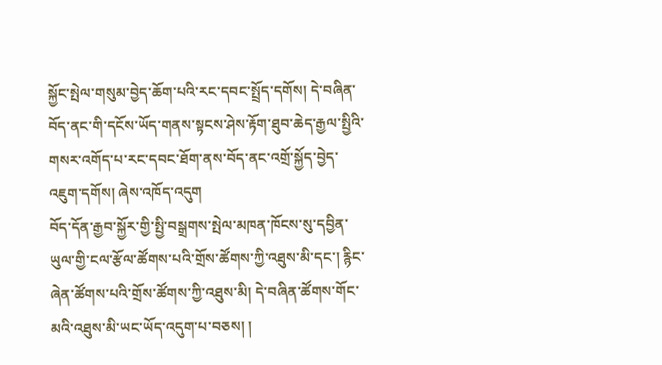སྐྱོང་སྤེལ་གསུམ་བྱེད་ཆོག་པའི་རང་དབང་སྤྲོད་དགོས། དེ་བཞིན་བོད་ནང་གི་དངོས་ཡོད་གནས་སྟངས་ཤེས་རྟོག་ཐུབ་ཆེད་རྒྱལ་སྤྱིའི་གསར་འགོད་པ་རང་དབང་ཐོག་ནས་བོད་ནང་འགྲོ་སྐྱོད་བྱེད་འཇུག་དགོས། ཞེས་འཁོད་འདུག
བོད་དོན་རྒྱབ་སྐྱོར་གྱི་སྤྱི་བསྒྲགས་སྤེལ་མཁན་ཁོངས་སུ་དབྱིན་ཡུལ་གྱི་ངལ་རྩོལ་ཚོགས་པའི་གྲོས་ཚོགས་ཀྱི་འཐུས་མི་དང་། རྙིང་ཞེན་ཚོགས་པའི་གྲོས་ཚོགས་ཀྱི་འཐུས་མི། དེ་བཞིན་ཚོགས་གོང་མའི་འཐུས་མི་ཡང་ཡོད་འདུག་པ་བཅས། །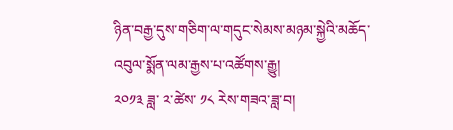ཉིན་བརྒྱ་དུས་གཅིག་ལ་གདུང་སེམས་མཉམ་སྐྱེའི་མཆོད་འབུལ་སྨོན་ལམ་རྒྱས་པ་འཚོགས་རྒྱུ།
༢༠༡༣ ཟླ་ ༢་ཚེས་ ༡༨ རེས་གཟའ་ཟླ་བ།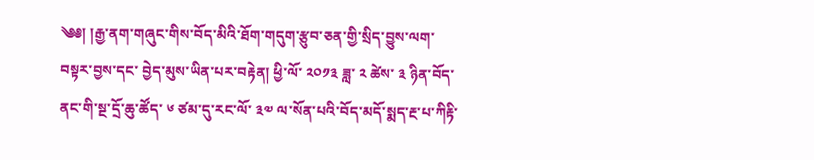༄༅། །རྒྱ་ནག་གཞུང་གིས་བོད་མིའི་ཐོག་གདུག་རྩུབ་ཅན་གྱི་སྲིད་བྱུས་ལག་བསྟར་བྱས་དང་ བྱེད་མུས་ཡིན་པར་བརྟེན། ཕྱི་ལོ་ ༢༠༡༣ ཟླ་ ༢ ཚེས་ ༣ ཉིན་བོད་ནང་གི་སྔ་དྲོ་ཆུ་ཚོད་ ༦ ཙམ་དུ་རང་ལོ་ ༣༧ ལ་སོན་པའི་བོད་མདོ་སྨད་རྔ་པ་ཀིརྟི་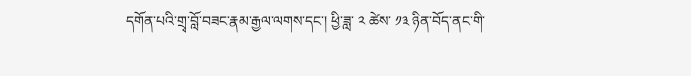དགོན་པའི་གྲྭ་བློ་བཟང་རྣམ་རྒྱལ་ལགས་དང་། ཕྱི་ཟླ་ ༢ ཚེས་ ༡༣ ཉིན་བོད་ནང་གི་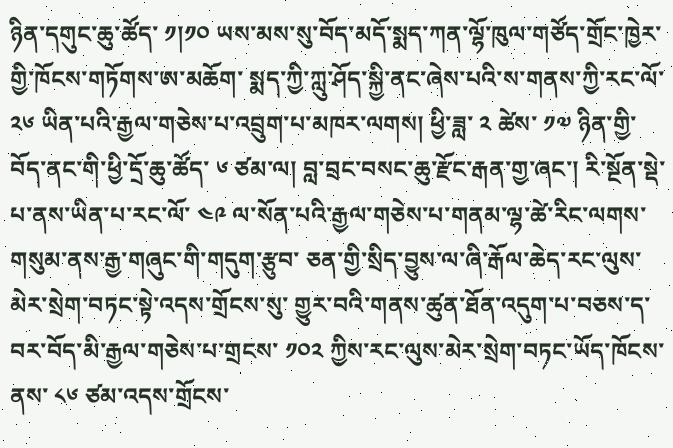ཉིན་དགུང་ཆུ་ཚོད་ ༡།༡༠ ཡས་མས་སུ་བོད་མདོ་སྨད་ཀན་ལྷོ་ཁུལ་གཙོད་གྲོང་ཁྱེར་གྱི་ཁོངས་གཏོགས་ཨ་མཆོག་ སྨད་ཀྱི་ཀླུ་ཤོད་སྐྱི་ནང་ཞེས་པའི་ས་གནས་ཀྱི་རང་ལོ་ ༢༦ ཡིན་པའི་རྒྱལ་གཅེས་པ་འབྲུག་པ་མཁར་ལགས། ཕྱི་ཟླ་ ༢ ཚེས་ ༡༧ ཉིན་གྱི་བོད་ནང་གི་ཕྱི་དྲོ་ཆུ་ཚོད་ ༦ ཙམ་ལ། བླ་བྲང་བསང་ཆུ་རྫོང་རྒན་གྱ་ཞང་། རི་སྔོན་སྡེ་པ་ནས་ཡིན་པ་རང་ལོ་ ༤༩ ལ་སོན་པའི་རྒྱལ་གཅེས་པ་གནམ་ལྷ་ཚེ་རིང་ལགས་གསུམ་ནས་རྒྱ་གཞུང་གི་གདུག་རྩུབ་ ཅན་གྱི་སྲིད་བྱུས་ལ་ཞི་རྒོལ་ཆེད་རང་ལུས་མེར་སྲེག་བཏང་སྟེ་འདས་གྲོངས་སུ་ གྱུར་བའི་གནས་ཚུན་ཐོན་འདུག་པ་བཅས་ད་བར་བོད་མི་རྒྱལ་གཅེས་པ་གྲངས་ ༡༠༢ ཀྱིས་རང་ལུས་མེར་སྲེག་བཏང་ཡོད་ཁོངས་ནས་ ༨༦ ཙམ་འདས་གྲོངས་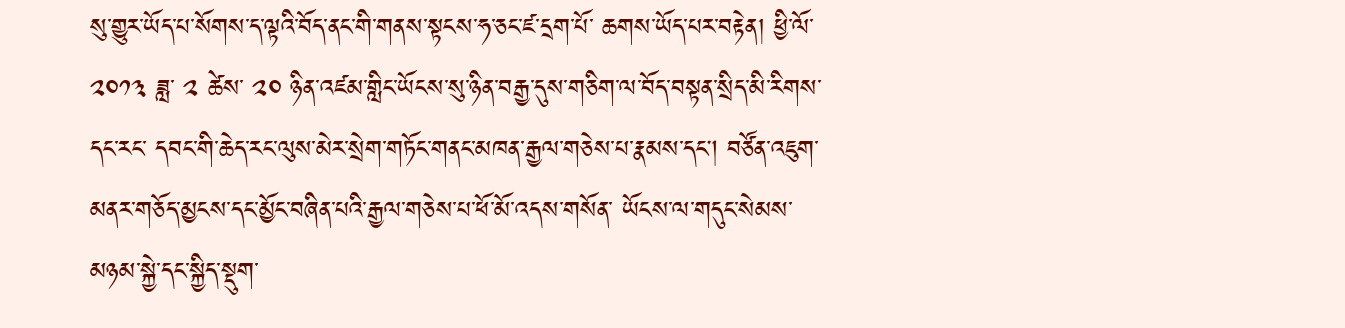སུ་གྱུར་ཡོད་པ་སོགས་ད་ལྟའི་བོད་ནང་གི་གནས་སྟངས་ཧ་ཅང་ཛ་དྲག་པོ་ ཆགས་ཡོད་པར་བརྟེན། ཕྱི་ལོ་ ༢༠༡༣ ཟླ་ ༢ ཚེས་ ༢༠ ཉིན་འཛམ་གླིང་ཡོངས་སུ་ཉིན་བརྒྱ་དུས་གཅིག་ལ་བོད་བསྟན་སྲིད་མི་རིགས་དང་རང་ དབང་གི་ཆེད་རང་ལུས་མེར་སྲེག་གཏོང་གནང་མཁན་རྒྱལ་གཅེས་པ་རྣམས་དང། བཙོན་འཇུག་མནར་གཅོད་མྱངས་དང་མྱོང་བཞིན་པའི་རྒྱལ་གཅེས་པ་ཕོ་མོ་འདས་གསོན་ ཡོངས་ལ་གདུང་སེམས་མཉམ་སྐྱེ་དང་སྐྱིད་སྡུག་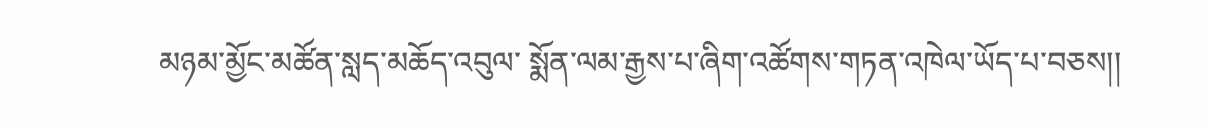མཉམ་མྱོང་མཚོན་སླད་མཆོད་འབུལ་ སྨོན་ལམ་རྒྱས་པ་ཞིག་འཚོགས་གཏན་འཁེལ་ཡོད་པ་བཅས།།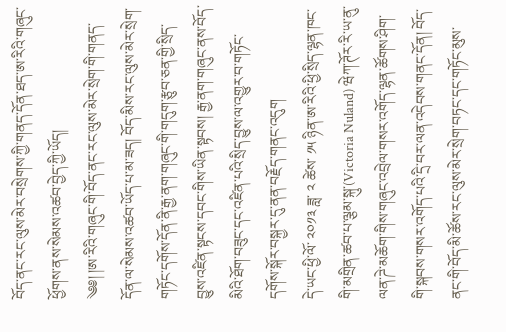བོད་ནང་རང་ལུས་མེར་བསྲེགས་ཀྱི་གནད་དོན་ཐད་ཨ་རིའི་གཞུང་ཕྱོགས་ནས་སེམས་འཚབ་བྱེད་ཀྱི་ཡོད།
༄༅། །ཨ་རིའི་གཞུང་གི་བོད་ནང་རང་ལུས་མེར་སྲེག་གི་གནད་དོན་ལ་སེམས་འཚབ་ཡོད་པ་མ་ཟད། བོད་མིས་རང་ལུས་མེར་སྲེག་གཏོང་དགོས་དོན་ནི་རྒྱ་ནག་གཞུང་གི་གདུག་རྩུབ་ཅན་གྱི་སྲིད་བྱུས་འཛིན་སྟངས་དབང་གིས་ཡིན་སྟབས། རྒྱ་ནག་གཞུང་ནས་བོད་མིའི་ཐོག་བཟུང་དང་འཛིན་པའི་སྲིད་བྱུས་ལ་འགྱུར་བ་གཏོང་དགོས་སྐོར་བསྐྱར་དུ་ནན་བརྗོད་གནང་འདུག
དེ་ཡང་ཕྱི་ལོ་ ༢༠༡༣ ཟླ་ ༢ ཚེས་ ༡༥ ཉིན་ཨ་རིའི་ཕྱི་སྲིད་ལྷན་ཁང་གི་མགྲིན་ཚབ་པ་ལྕམ་སྐུ་(Victoria Nuland) ཝེཀ་ཊོར་རི་ཡ་ནུ་ལན་ཌེ་མཆོག་གིས་གཞུང་འབྲེལ་གསར་འགོད་ལྷན་ཚོགས་ཤིག་གི་སྐབས་གསར་འགོད་པའི་དྲི་བར་ལན་འདེབས་གནང་དོན། བོད་ནང་གི་བོད་མི་ཚོས་རང་ལུས་མེར་སྲེག་བཏང་དང་གཏོང་མུས་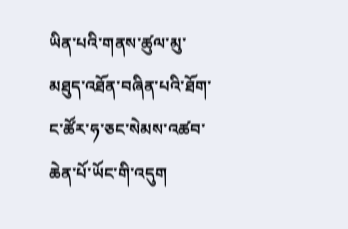ཡིན་པའི་གནས་ཚུལ་མུ་མཐུད་འཐོན་བཞིན་པའི་ཐོག་ང་ཚོར་ཧ་ཅང་སེམས་འཚབ་ཆེན་པོ་ཡོང་གི་འདུག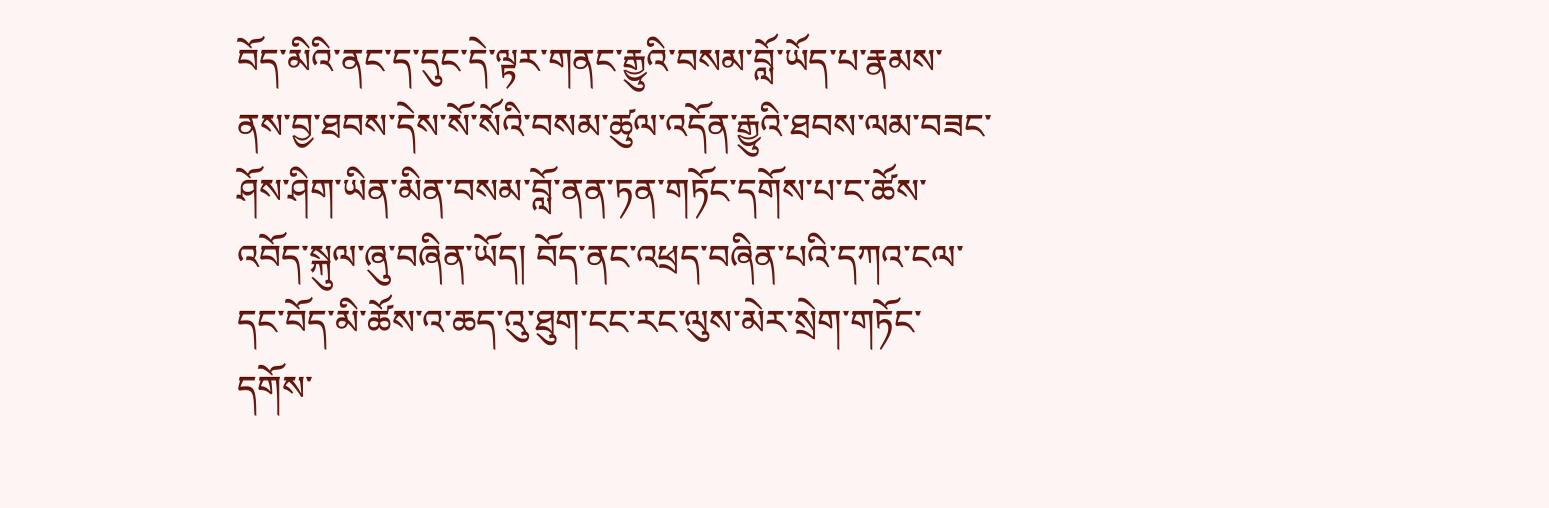བོད་མིའི་ནང་ད་དུང་དེ་ལྟར་གནང་རྒྱུའི་བསམ་བློ་ཡོད་པ་རྣམས་ནས་བྱ་ཐབས་དེས་སོ་སོའི་བསམ་ཚུལ་འདོན་རྒྱུའི་ཐབས་ལམ་བཟང་ཤོས་ཤིག་ཡིན་མིན་བསམ་བློ་ནན་ཏན་གཏོང་དགོས་པ་ང་ཚོས་འབོད་སྐུལ་ཞུ་བཞིན་ཡོད། བོད་ནང་འཕྲད་བཞིན་པའི་དཀའ་ངལ་དང་བོད་མི་ཚོས་འ་ཆད་འུ་ཐུག་ངང་རང་ལུས་མེར་སྲེག་གཏོང་དགོས་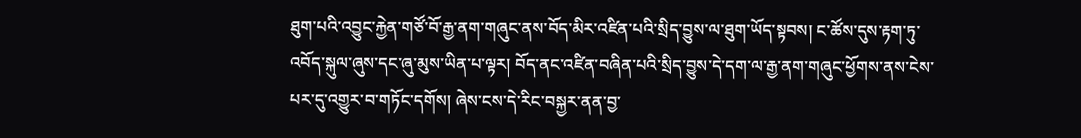ཐུག་པའི་འབྱུང་རྐྱེན་གཙོ་བོ་རྒྱ་ནག་གཞུང་ནས་བོད་མིར་འཛིན་པའི་སྲིད་བྱུས་ལ་ཐུག་ཡོད་སྟབས། ང་ཚོས་དུས་རྟག་ཏུ་འབོད་སྐུལ་ཞུས་དང་ཞུ་མུས་ཡིན་པ་ལྟར། བོད་ནང་འཛིན་བཞིན་པའི་སྲིད་བྱུས་དེ་དག་ལ་རྒྱ་ནག་གཞུང་ཕྱོགས་ནས་ངེས་པར་དུ་འགྱུར་བ་གཏོང་དགོས། ཞེས་ངས་དེ་རིང་བསྐྱར་ནན་བྱ་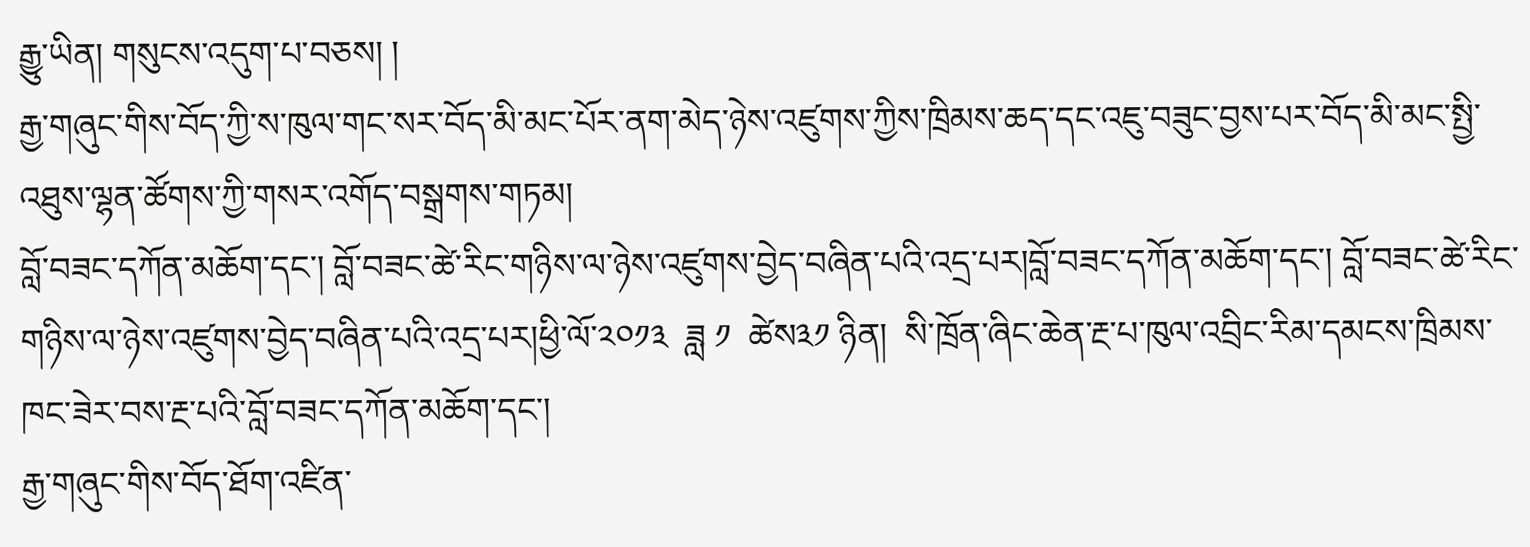རྒྱུ་ཡིན། གསུངས་འདུག་པ་བཅས། །
རྒྱ་གཞུང་གིས་བོད་ཀྱི་ས་ཁུལ་གང་སར་བོད་མི་མང་པོར་ནག་མེད་ཉེས་འཛུགས་ཀྱིས་ཁྲིམས་ཆད་དང་འཇུ་བཟུང་བྱས་པར་བོད་མི་མང་སྤྱི་འཐུས་ལྷན་ཚོགས་ཀྱི་གསར་འགོད་བསྒྲགས་གཏམ།
བློ་བཟང་དཀོན་མཆོག་དང་། བློ་བཟང་ཚེ་རིང་གཉིས་ལ་ཉེས་འཛུགས་བྱེད་བཞིན་པའི་འདྲ་པར།བློ་བཟང་དཀོན་མཆོག་དང་། བློ་བཟང་ཚེ་རིང་གཉིས་ལ་ཉེས་འཛུགས་བྱེད་བཞིན་པའི་འདྲ་པར།ཕྱི་ལོ་༢༠༡༣  ཟླ ༡  ཚེས༣༡ ཉིན།  སི་ཁྲོན་ཞིང་ཆེན་རྔ་པ་ཁུལ་འབྲིང་རིམ་དམངས་ཁྲིམས་ཁང་ཟེར་བས་རྔ་པའི་བློ་བཟང་དཀོན་མཆོག་དང་།
རྒྱ་གཞུང་གིས་བོད་ཐོག་འཛིན་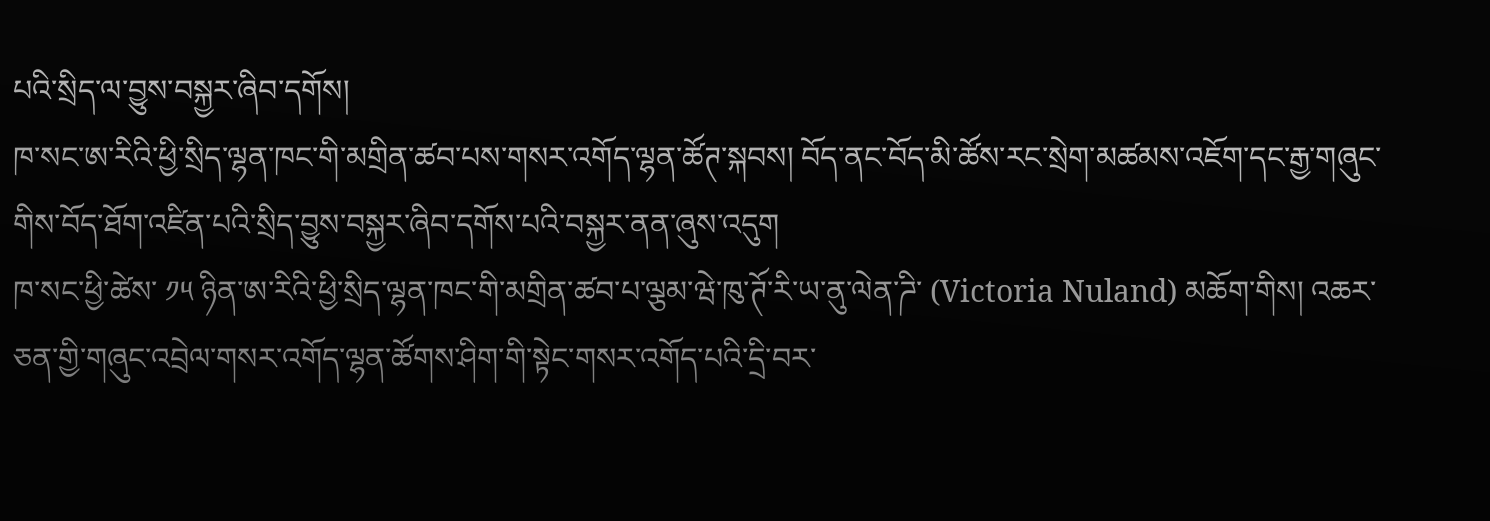པའི་སྲིད་ལ་བྱུས་བསྐྱར་ཞིབ་དགོས།
ཁ་སང་ཨ་རིའི་ཕྱི་སྲིད་ལྷན་ཁང་གི་མགྲིན་ཚབ་པས་གསར་འགོད་ལྷན་ཚོཊ་སྐབས། བོད་ནང་བོད་མི་ཚོས་རང་སྲེག་མཚམས་འཇོག་དང་རྒྱ་གཞུང་གིས་བོད་ཐོག་འཛིན་པའི་སྲིད་བྱུས་བསྐྱར་ཞིབ་དགོས་པའི་བསྐྱར་ནན་ཞུས་འདུག
ཁ་སང་ཕྱི་ཚེས་ ༡༥ ཉིན་ཨ་རིའི་ཕྱི་སྲིད་ལྷན་ཁང་གི་མགྲིན་ཚབ་པ་ལྕམ་ཝེ་ཁུ་ཊོ་རི་ཡ་ནུ་ལེན་ཌི་ (Victoria Nuland) མཆོག་གིས། འཆར་ཅན་གྱི་གཞུང་འབྲེལ་གསར་འགོད་ལྷན་ཚོགས་ཤིག་གི་སྟེང་གསར་འགོད་པའི་དྲི་བར་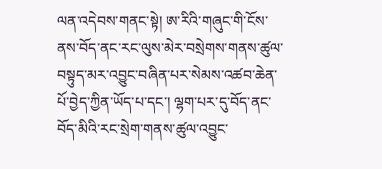ལན་འདེབས་གནང་སྟེ། ཨ་རིའི་གཞུང་གི་ངོས་ནས་བོད་ནང་རང་ལུས་མེར་བསྲེགས་གནས་ཚུལ་བསྟུད་མར་འབྱུང་བཞིན་པར་སེམས་འཚབ་ཆེན་པོ་བྱེད་ཀྱིན་ཡོད་པ་དང་། ལྷག་པར་དུ་བོད་ནང་བོད་མིའི་རང་སྲེག་གནས་ཚུལ་འབྱུང་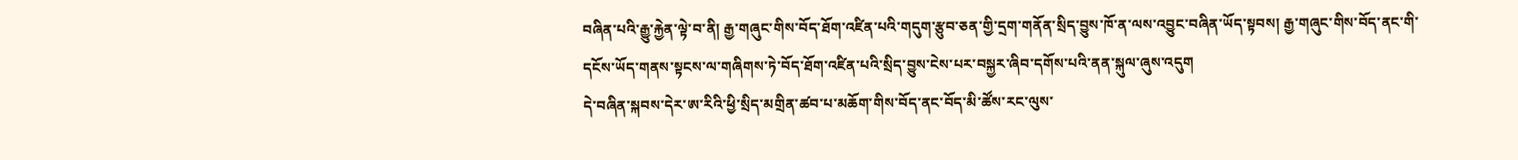བཞིན་པའི་རྒྱུ་རྐྱེན་ལྟེ་བ་ནི། རྒྱ་གཞུང་གིས་བོད་ཐོག་འཛིན་པའི་གདུག་རྩུབ་ཅན་གྱི་དྲག་གནོན་སྲིད་བྱུས་ཁོ་ན་ལས་འབྱུང་བཞིན་ཡོད་སྟབས། རྒྱ་གཞུང་གིས་བོད་ནང་གི་དངོས་ཡོད་གནས་སྟངས་ལ་གཞིགས་ཏེ་བོད་ཐོག་འཛིན་པའི་སྲིད་བྱུས་ངེས་པར་བསྐྱར་ཞིབ་དགོས་པའི་ནན་སྐུལ་ཞུས་འདུག
དེ་བཞིན་སྐབས་དེར་ཨ་རིའི་ཕྱི་སྲིད་མགྲིན་ཚབ་པ་མཆོག་གིས་བོད་ནང་བོད་མི་ཚོས་རང་ལུས་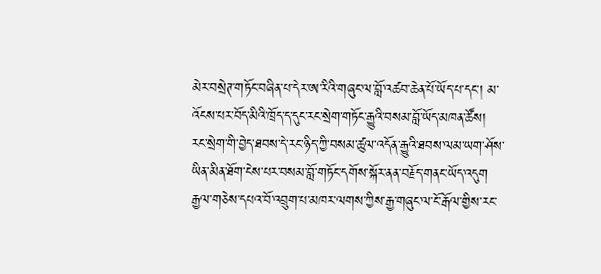མེར་བསྲེཊ་གཏོང་བཞིན་པ་དེར་ཨ་རིའི་གཞུང་ལ་བློ་འཚབ་ཆེན་པོ་ཡོད་པ་དང་། མ་འོངས་པར་བོད་མིའི་ཁྲོད་ད་དུང་རང་སྲེག་གཏོང་རྒྱུའི་བསམ་བློ་ཡོད་མཁན་ཚོས། རང་སྲེག་གི་བྱེད་ཐབས་དེ་རང་ཉིད་ཀྱི་བསམ་ཚུལ་འདོན་རྒྱུའི་ཐབས་ལམ་ཡག་ཤོས་ཡིན་མིན་ཐོག་ངེས་པར་བསམ་བློ་གཏོང་དགོས་སྐོར་ནན་བརྗོད་གནང་ཡོད་འདུག
རྒྱལ་གཅེས་དཔའ་བོ་འབྲུག་པ་མཁར་ལགས་ཀྱིས་རྒྱ་གཞུང་ལ་ངོ་རྒོལ་གྱིས་རང་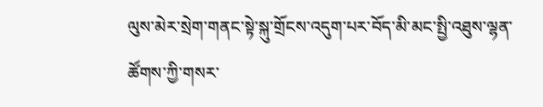ལུས་མེར་སྲེག་གནང་སྟེ་སྐུ་གྲོངས་འདུག་པར་བོད་མི་མང་སྤྱི་འཐུས་ལྷན་ཚོགས་ཀྱི་གསར་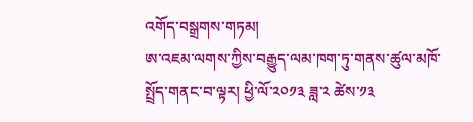འགོད་བསྒྲགས་གཏམ།
ཨ་འཇམ་ལགས་ཀྱིས་བརྒྱུད་ལམ་ཁག་ཏུ་གནས་ཚུལ་མཁོ་སྤྲོད་གནང་བ་ལྟར། ཕྱི་ལོ་༢༠༡༣ ཟླ་༢ ཚེས་༡༣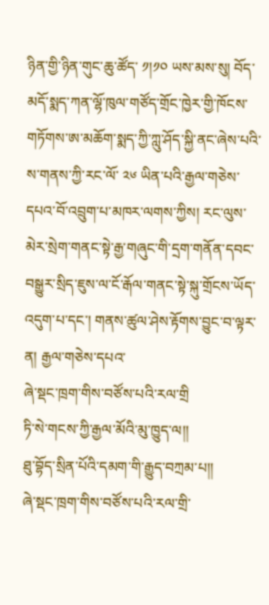ཉིན་གྱི་ཉིན་གུང་ཆུ་ཚོད་ ༡།༡༠ ཡས་མས་སུ། བོད་མདོ་སྨད་ཀན་ལྷོ་ཁུལ་གཙོད་གྲོང་ཁྱེར་གྱི་ཁོངས་གཏོགས་ཨ་མཆོག་སྨད་ཀྱི་ཀླུ་ཤོད་སྐྱི་ནང་ཞེས་པའི་ས་གནས་ཀྱི་རང་ལོ་ ༢༦ ཡིན་པའི་རྒྱལ་གཅེས་དཔའ་བོ་འབྲུག་པ་མཁར་ལགས་ཀྱིས། རང་ལུས་མེར་སྲེག་གནང་སྟེ་རྒྱ་གཞུང་གི་དྲག་གནོན་དབང་བསྒྱུར་སྲིད་ཇུས་ལ་ངོ་རྒོལ་གནང་སྟེ་སྐུ་གྲོངས་ཡོད་འདུག་པ་དང་། གནས་ཚུལ་ཤེས་རྟོགས་བྱུང་བ་ལྟར་ན། རྒྱལ་གཅེས་དཔའ་
ཞེ་སྡང་ཁྲག་གིས་བཙོས་པའི་རལ་གྲི
ཏི་སེ་གངས་ཀྱི་རྒྱལ་མོའི་མུ་ཁྱུད་ལ།།
ཐུ་བྷོད་སྲིན་པོའི་དམག་གི་རྒྱུད་བཀྲམ་པ།།
ཞེ་སྡང་ཁྲག་གིས་བཙོས་པའི་རལ་གྲི་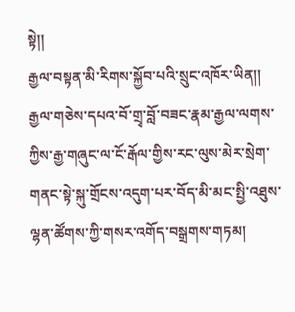སྟེ།།
རྒྱལ་བསྟན་མི་རིགས་སྐྱོབ་པའི་སྲུང་འཁོར་ཡིན།།
རྒྱལ་གཅེས་དཔའ་བོ་གྲྭ་བློ་བཟང་རྣམ་རྒྱལ་ལགས་ཀྱིས་རྒྱ་གཞུང་ལ་ངོ་རྒོལ་གྱིས་རང་ལུས་མེར་སྲེག་གནང་སྟེ་སྐུ་གྲོངས་འདུག་པར་བོད་མི་མང་སྤྱི་འཐུས་ལྷན་ཚོགས་ཀྱི་གསར་འགོད་བསྒྲགས་གཏམ།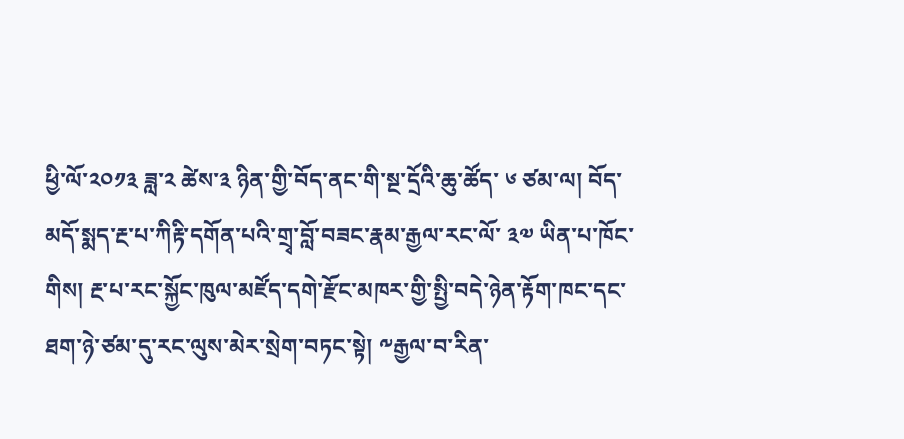ཕྱི་ལོ་༢༠༡༣ ཟླ་༢ ཚེས་༣ ཉིན་གྱི་བོད་ནང་གི་སྔ་དྲོའི་ཆུ་ཚོད་ ༦ ཙམ་ལ། བོད་མདོ་སྨད་རྔ་པ་ཀིརྟི་དགོན་པའི་གྲྭ་བློ་བཟང་རྣམ་རྒྱལ་རང་ལོ་ ༣༧ ཡིན་པ་ཁོང་གིས། རྔ་པ་རང་སྐྱོང་ཁུལ་མཛོད་དགེ་རྫོང་མཁར་གྱི་སྤྱི་བདེ་ཉེན་རྟོག་ཁང་དང་ཐག་ཉེ་ཙམ་དུ་རང་ལུས་མེར་སྲེག་བཏང་སྟེ། ༸རྒྱལ་བ་རིན་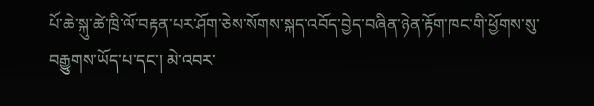པོ་ཆེ་སྐུ་ཚེ་ཁྲི་ལོ་བརྟན་པར་ཤོག་ཅེས་སོགས་སྐད་འབོད་བྱེད་བཞིན་ཉེན་རྟོག་ཁང་གི་ཕྱོགས་སུ་བརྒྱུགས་ཡོད་པ་དང་། མེ་འབར་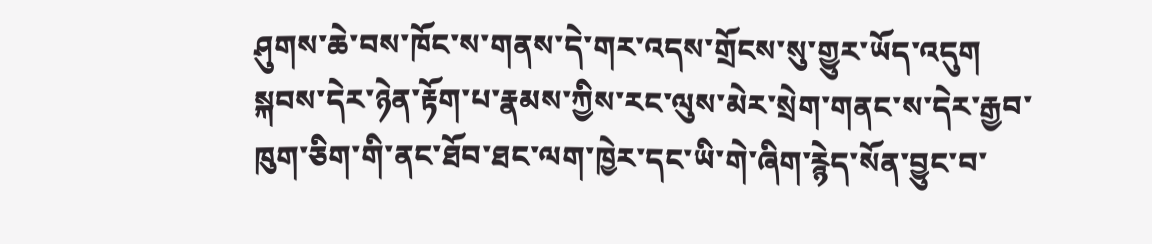ཤུགས་ཆེ་བས་ཁོང་ས་གནས་དེ་གར་འདས་གྲོངས་སུ་གྱུར་ཡོད་འདུག སྐབས་དེར་ཉེན་རྟོག་པ་རྣམས་ཀྱིས་རང་ལུས་མེར་སྲེག་གནང་ས་དེར་རྒྱབ་ཁུག་ཅིག་གི་ནང་ཐོབ་ཐང་ལག་ཁྱེར་དང་ཡི་གེ་ཞིག་རྙེད་སོན་བྱུང་བ་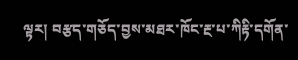ལྟར། བརྩད་གཅོད་བྱས་མཐར་ཁོང་རྔ་པ་ཀིརྟི་དགོན་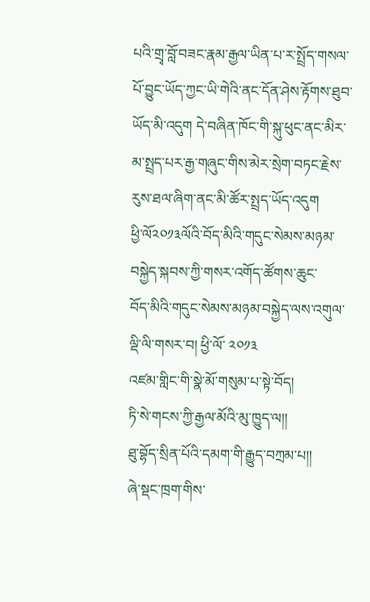པའི་གྲྭ་བློ་བཟང་རྣམ་རྒྱལ་ཡིན་པ་ར་སྤྲོད་གསལ་པོ་བྱུང་ཡོད་ཀྱང་ཡི་གེའི་ནང་དོན་ཤེས་རྟོགས་ཐུབ་ཡོད་མི་འདུག དེ་བཞིན་ཁོང་གི་སྐུ་ཕུང་ནང་མིར་མ་སྤྲད་པར་རྒྱ་གཞུང་གིས་མེར་སྲེག་བཏང་རྗེས་རུས་ཐལ་ཞིག་ནང་མི་ཚོར་སྤྲད་ཡོད་འདུག
ཕྱི་ལོ༢༠༡༣ལོའི་བོད་མིའི་གདུང་སེམས་མཉམ་བསྐྱེད་སྐབས་ཀྱི་གསར་འགོད་ཚོགས་ཆུང་
བོད་མིའི་གདུང་སེམས་མཉམ་བསྐྱེད་ལས་འགུལ་ལྡི་ལི་གསར་བ། ཕྱི་ལོ་ ༢༠༡༣
འཛམ་གླིང་གི་སྣེ་མོ་གསུམ་པ་སྟེ་བོད།
ཏི་སེ་གངས་ཀྱི་རྒྱལ་མོའི་མུ་ཁྱུད་ལ།།
ཐུ་བྷོད་སྲིན་པོའི་དམག་གི་རྒྱུད་བཀྲམ་པ།།
ཞེ་སྡང་ཁྲག་གིས་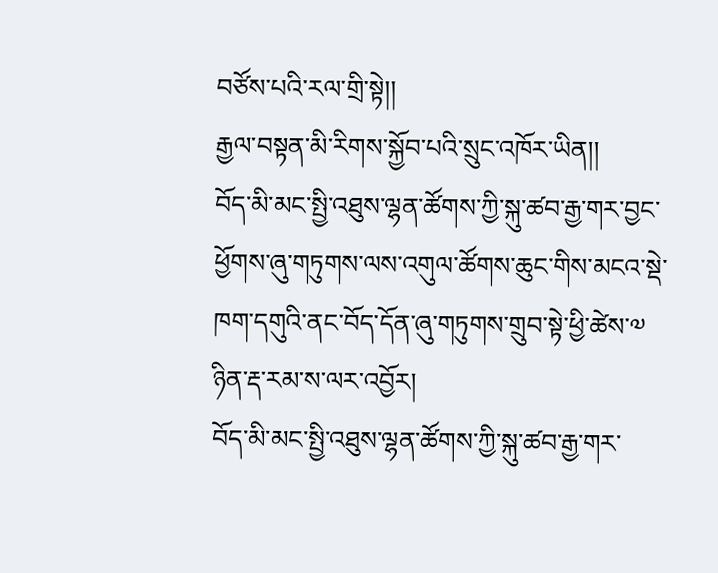བཙོས་པའི་རལ་གྲི་སྟེ།།
རྒྱལ་བསྟན་མི་རིགས་སྐྱོབ་པའི་སྲུང་འཁོར་ཡིན།།
བོད་མི་མང་སྤྱི་འཐུས་ལྷན་ཚོགས་ཀྱི་སྐུ་ཚབ་རྒྱ་གར་བྱང་ཕྱོགས་ཞུ་གཏུགས་ལས་འགུལ་ཚོགས་ཆུང་གིས་མངའ་སྡེ་ཁག་དགུའི་ནང་བོད་དོན་ཞུ་གཏུགས་གྲུབ་སྟེ་ཕྱི་ཚེས་༧ ཉིན་རྡ་རམ་ས་ལར་འབྱོར།
བོད་མི་མང་སྤྱི་འཐུས་ལྷན་ཚོགས་ཀྱི་སྐུ་ཚབ་རྒྱ་གར་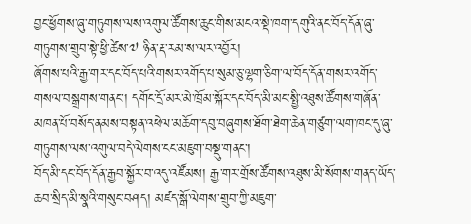བྱང་ཕྱོགས་ཞུ་གཏུགས་ལས་འགུལ་ཚོགས་ཆུང་གིས་མངའ་སྡེ་ཁག་དགུའི་ནང་བོད་དོན་ཞུ་གཏུགས་གྲུབ་སྟེ་ཕྱི་ཚེས་༧ ཉིན་རྡ་རམ་ས་ལར་འབྱོར།
ཞོགས་པའི་རྒྱ་གར་དང་བོད་པའི་གསར་འགོད་པ་སུམ་ཅུ་ལྷག་ཅིག་ལ་བོད་དོན་གསར་འགོད་གསལ་བསྒྲགས་གནང་། དགོང་དྲོ་མར་མེ་ཁྲོམ་སྐོར་དང་བོད་མི་མང་སྤྱི་འཐུས་ཚོགས་གཞོན་མཁན་པོ་བསོད་ནམས་བསྟན་འཕེལ་མཆོག་དབུ་བཞུགས་ཐོག་ཐེག་ཆེན་གཙུག་ལག་ཁང་དུ་ཞུ་གཏུགས་ལས་འགུལ་བདེ་ལེགས་ངང་མཇུག་བསྡུ་གནང་།
བོད་མི་དང་བོད་དོན་རྒྱབ་སྐྱོར་བ་འདུ་འཛོམས། རྒྱ་གར་གྲོས་ཚོགས་འཐུས་མི་སོགས་གནད་ཡོད་ཆབ་སྲིད་མི་སྣའི་གསུང་བཤད། མཛད་སྒོ་ལེགས་གྲུབ་ཀྱི་མཇུག་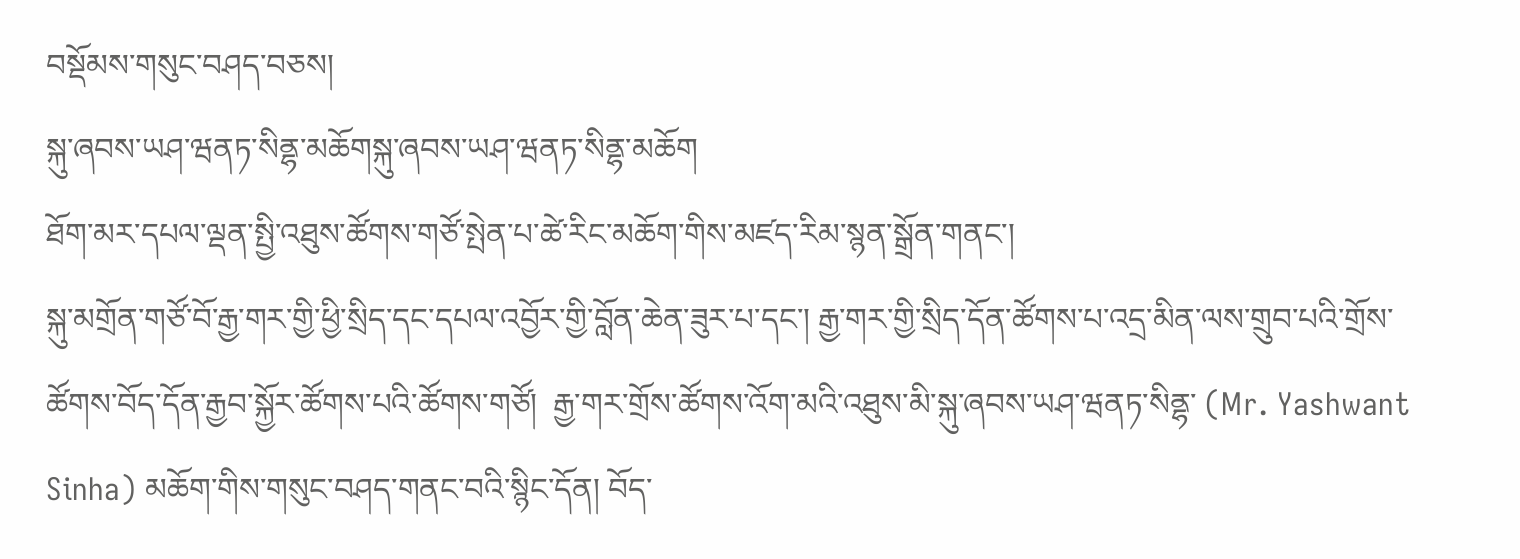བསྡོམས་གསུང་བཤད་བཅས།
སྐུ་ཞབས་ཡཤ་ཝནཏ་སིནྷ་མཆོགསྐུ་ཞབས་ཡཤ་ཝནཏ་སིནྷ་མཆོག
ཐོག་མར་དཔལ་ལྡན་སྤྱི་འཐུས་ཚོགས་གཙོ་སྤེན་པ་ཚེ་རིང་མཆོག་གིས་མཛད་རིམ་སྙན་སྒྲོན་གནང་།
སྐུ་མགྲོན་གཙོ་བོ་རྒྱ་གར་གྱི་ཕྱི་སྲིད་དང་དཔལ་འབྱོར་གྱི་བློན་ཆེན་ཟུར་པ་དང་། རྒྱ་གར་གྱི་སྲིད་དོན་ཚོགས་པ་འདྲ་མིན་ལས་གྲུབ་པའི་གྲོས་ཚོགས་བོད་དོན་རྒྱབ་སྐྱོར་ཚོགས་པའི་ཚོགས་གཙོ།  རྒྱ་གར་གྲོས་ཚོགས་འོག་མའི་འཐུས་མི་སྐུ་ཞབས་ཡཤ་ཝནཏ་སིནྷ་ (Mr. Yashwant Sinha) མཆོག་གིས་གསུང་བཤད་གནང་བའི་སྙིང་དོན། བོད་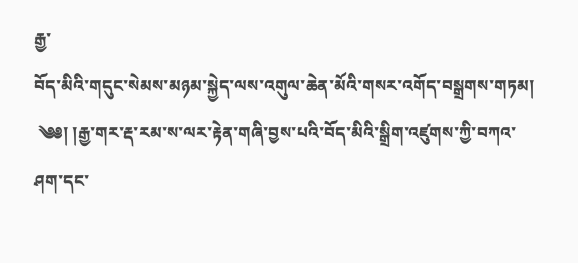རྒྱ་
བོད་མིའི་གདུང་སེམས་མཉམ་སྐྱེད་ལས་འགུལ་ཆེན་མོའི་གསར་འགོད་བསྒྲགས་གཏམ།
 ༄༅། །རྒྱ་གར་རྡ་རམ་ས་ལར་རྟེན་གཞི་བྱས་པའི་བོད་མིའི་སྒྲིག་འཛུགས་ཀྱི་བཀའ་ཤག་དང་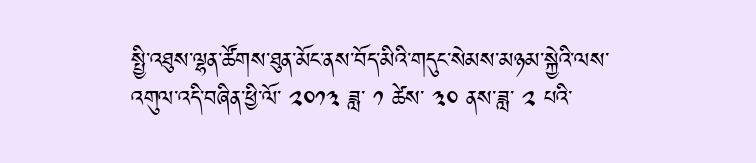སྤྱི་འཐུས་ལྷན་ཚོགས་ཐུན་མོང་ནས་བོད་མིའི་གདུང་སེམས་མཉམ་སྐྱེའི་ལས་འགུལ་འདི་བཞིན་ཕྱི་ལོ་ ༢༠༡༣ ཟླ་ ༡ ཚེས་ ༣༠ ནས་ཟླ་ ༢ པའི་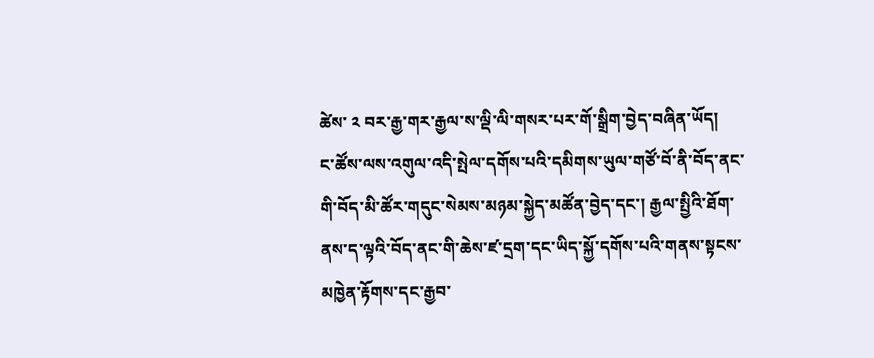ཚེས་ ༢ བར་རྒྱ་གར་རྒྱལ་ས་ལྡི་ལི་གསར་པར་གོ་སྒྲིག་བྱེད་བཞིན་ཡོད།
ང་ཚོས་ལས་འགུལ་འདི་སྤེལ་དགོས་པའི་དམིགས་ཡུལ་གཙོ་བོ་ནི་བོད་ནང་གི་བོད་མི་ཚོར་གདུང་སེམས་མཉམ་སྐྱེད་མཚོན་བྱེད་དང་། རྒྱལ་སྤྱིའི་ཐོག་ནས་ད་ལྟའི་བོད་ནང་གི་ཆེས་ཛ་དྲག་དང་ཡིད་སྐྱོ་དགོས་པའི་གནས་སྟངས་མཁྱེན་རྟོགས་དང་རྒྱབ་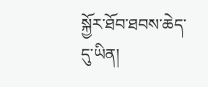སྐྱོར་ཐོབ་ཐབས་ཆེད་དུ་ཡིན།